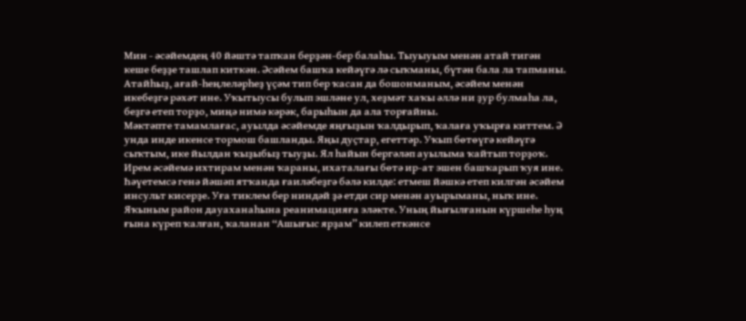Мин - әсәйемдең 40 йәштә тапҡан берҙән-бер балаһы. Тыуыуым менән атай тигән кеше беҙҙе ташлап киткән. Әсәйем башҡа кейәүгә лә сыҡманы, бүтән бала ла тапманы. Атайһыҙ, ағай-һеңлеләрһеҙ үҫәм тип бер ҡасан да бошонманым, әсәйем менән икебеҙгә рәхәт ине. Уҡытыусы булып эшләне ул, хеҙмәт хаҡы әллә ни ҙур булмаһа ла, беҙгә етеп торҙо, миңә нимә кәрәк, барыһын да ала торғайны.
Мәктәпте тамамлағас, ауылда әсәйемде яңғыҙын ҡалдырып, ҡалаға уҡырға киттем. Ә унда инде икенсе тормош башланды. Яңы дуҫтар, егеттәр. Уҡып бөтөүгә кейәүгә сыҡтым, ике йылдан ҡыҙыбыҙ тыуҙы. Ял һайын бергәләп ауылыма ҡайтып торҙоҡ. Ирем әсәйемә ихтирам менән ҡараны, ихаталағы бөтә ир-ат эшен башҡарып ҡуя ине.
Һәүетемсә генә йәшәп ятҡанда ғаиләбеҙгә бәлә килде: етмеш йәшкә етеп килгән әсәйем инсульт кисерҙе. Уға тиклем бер ниндәй ҙә етди сир менән ауырыманы, ныҡ ине. Яҡыным район дауаханаһына реанимацияға эләкте. Уның йығылғанын күршеһе һуң ғына күреп ҡалған, ҡаланан “Ашығыс ярҙам” килеп еткәнсе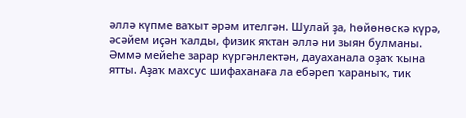әллә күпме ваҡыт әрәм ителгән. Шулай ҙа, һөйөнөскә күрә, әсәйем иҫән ҡалды, физик яҡтан әллә ни зыян булманы. Әммә мейеһе зарар күргәнлектән, дауаханала оҙаҡ ҡына ятты. Аҙаҡ махсус шифаханаға ла ебәреп ҡараныҡ, тик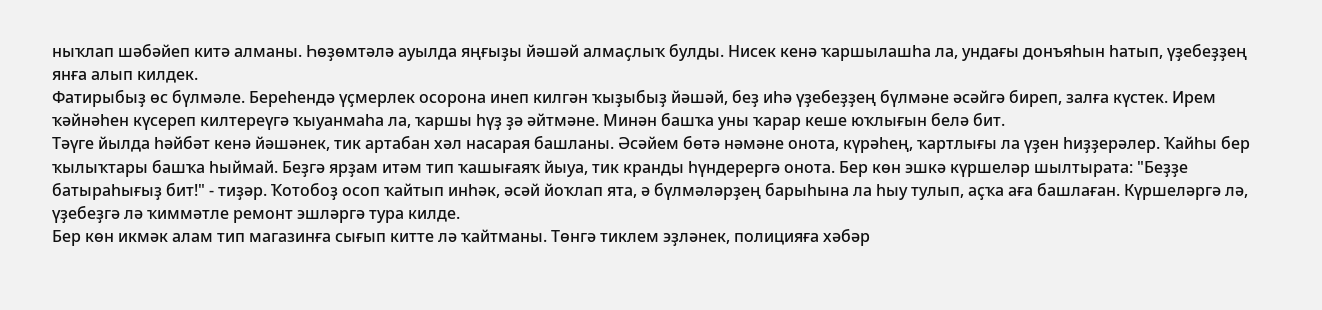ныҡлап шәбәйеп китә алманы. Һөҙөмтәлә ауылда яңғыҙы йәшәй алмаҫлыҡ булды. Нисек кенә ҡаршылашһа ла, ундағы донъяһын һатып, үҙебеҙҙең янға алып килдек.
Фатирыбыҙ өс бүлмәле. Береһендә үҫмерлек осорона инеп килгән ҡыҙыбыҙ йәшәй, беҙ иһә үҙебеҙҙең бүлмәне әсәйгә биреп, залға күстек. Ирем ҡәйнәһен күсереп килтереүгә ҡыуанмаһа ла, ҡаршы һүҙ ҙә әйтмәне. Минән башҡа уны ҡарар кеше юҡлығын белә бит.
Тәүге йылда һәйбәт кенә йәшәнек, тик артабан хәл насарая башланы. Әсәйем бөтә нәмәне онота, күрәһең, ҡартлығы ла үҙен һиҙҙерәлер. Ҡайһы бер ҡылыҡтары башҡа һыймай. Беҙгә ярҙам итәм тип ҡашығаяҡ йыуа, тик кранды һүндерергә онота. Бер көн эшкә күршеләр шылтырата: "Беҙҙе батыраһығыҙ бит!" - тиҙәр. Ҡотобоҙ осоп ҡайтып инһәк, әсәй йоҡлап ята, ә бүлмәләрҙең барыһына ла һыу тулып, аҫҡа аға башлаған. Күршеләргә лә, үҙебеҙгә лә ҡиммәтле ремонт эшләргә тура килде.
Бер көн икмәк алам тип магазинға сығып китте лә ҡайтманы. Төнгә тиклем эҙләнек, полицияға хәбәр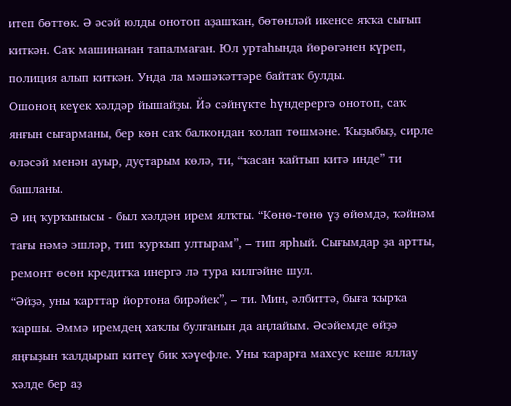итеп бөттөк. Ә әсәй юлды онотоп аҙашҡан, бөтөнләй икенсе яҡҡа сығып киткән. Саҡ машинанан тапалмаған. Юл уртаһында йөрөгәнен күреп, полиция алып киткән. Унда ла мәшәҡәттәре байтаҡ булды.
Ошоноң кеүек хәлдәр йышайҙы. Йә сәйнүкте һүндерергә онотоп, саҡ янғын сығарманы, бер көн саҡ балкондан ҡолап төшмәне. Ҡыҙыбыҙ, сирле өләсәй менән ауыр, дуҫтарым көлә, ти, “ҡасан ҡайтып китә инде” ти башланы.
Ә иң ҡурҡынысы - был хәлдән ирем ялҡты. “Көнө-төнө үҙ өйөмдә, ҡәйнәм тағы нәмә эшләр, тип ҡурҡып ултырам”, – тип ярһый. Сығымдар ҙа артты, ремонт өсөн кредитҡа инергә лә тура килгәйне шул.
“Әйҙә, уны ҡарттар йортона бирәйек”, – ти. Мин, әлбиттә, быға ҡырҡа ҡаршы. Әммә иремдең хаҡлы булғанын да аңлайым. Әсәйемде өйҙә яңғыҙын ҡалдырып китеү бик хәүефле. Уны ҡарарға махсус кеше яллау хәлде бер аҙ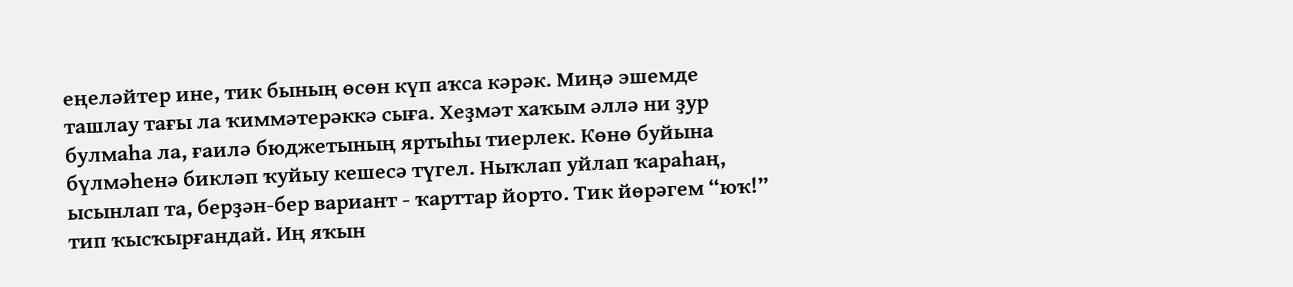еңеләйтер ине, тик бының өсөн күп аҡса кәрәк. Миңә эшемде ташлау тағы ла ҡиммәтерәккә сыға. Хеҙмәт хаҡым әллә ни ҙур булмаһа ла, ғаилә бюджетының яртыһы тиерлек. Көнө буйына бүлмәһенә бикләп ҡуйыу кешесә түгел. Ныҡлап уйлап ҡараһаң, ысынлап та, берҙән-бер вариант - ҡарттар йорто. Тик йөрәгем “юҡ!” тип ҡысҡырғандай. Иң яҡын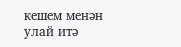кешем менән улай итә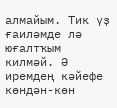алмайым. Тик үҙ ғаиләмде лә юғалтҡым килмәй. Ә иремдең кәйефе көндән-көн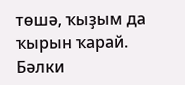төшә, ҡыҙым да ҡырын ҡарай.
Бәлки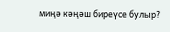миңә кәңәш биреүсе булыр?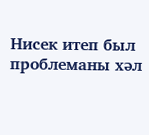Нисек итеп был проблеманы хәл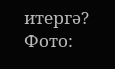итергә?
Фото: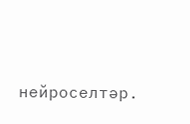нейроселтәр.